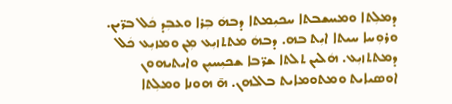ܕܡܠܼܬܐ ܘܡܚܫܒܬܐ ܚܟܝܼܡܬܐ ܕܒܗܿ ܒܼܪܐ ܘܥܒܼܕ ܟܿܠ ܒܪ̈ܝܢ. ܘܪܘܼܚܐ ܚܝܬܐ ܐܝܼܬ ܒܗ. ܕܒܗܿ ܡܬܬܙܝܼܥ ܡܼܢ ܘܡܙܝܼܥ ܟܿܠ ܕܡܬܬܙܝܼܥ. ܗܿܠܝܢ ܬܠܬܐ ܫܪ̈ܒܐ ܫܟܝܼܚܝܼܢ ܘܐܝܬܝܗܘܢ ܐܘܣܝܐܝܬ ܘܡܬܘܡܐܝܬ ܒܐܠܗܢ. ܗ̄ ܗܘܢܐ ܘܡܠܼܬܐ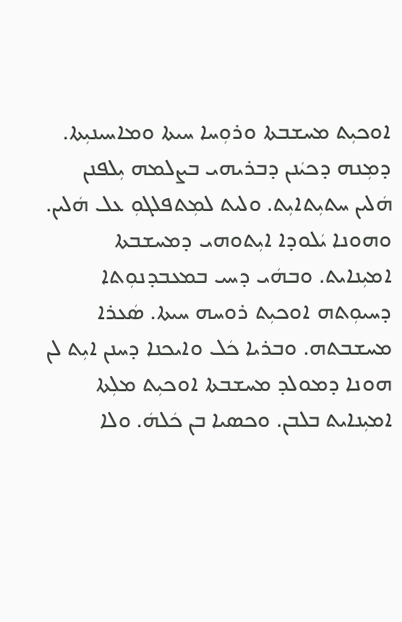ܐܘܟܝܼܬ ܡܚܫܒܬܐ ܘܪܘܼܚܐ ܚܝܬܐ ܘܡܐܚܝܢܝܼܬܐ. ܕܡܼܢܗ ܕܟܝܿܢܢ ܕܒܪܝܗܝ ܒܨܠܡܗ ܝܼܠܦܢܢ ܗܿܠܝܢ ܚܬܝܼܬܐܝܼܬ. ܘܠܝܬ ܠܡܼܬܦܠܓܘܼ ܥܠ ܗܿܠܝܢ. ܘܗܘܢܐ ܝܿܠܘܕܐ ܐܝܼܬܘܗܝ ܕܡܚܫܒܬܐ ܐܡܝܼܢܐܝܬ. ܘܒܗܿܝ ܕܚܝ ܒܡܥܒܕܢܘܼܬܐ ܕܚܝܘܼܬܗ ܐܘܟܝܼܬ ܪܘܚܗ ܚܝܬܐ. ܣܿܥܪܐ ܡܚܫܒܬܗ. ܘܒܪܝܐ ܟܿܠ ܘܐܝܟܢܐ ܕܚܢܢ ܐܝܼܬ ܠܢ ܗܘܢܐ ܕܡܘܠܕ ܡܚܫܒܬܐ ܐܘܟܝܼܬ ܡܠܼܬܐ ܐܡܝܼܢܐܝܬ ܒܠܒܢ. ܘܟܣܝܐ ܒܢ ܟܿܠܗܿ. ܘܠܐ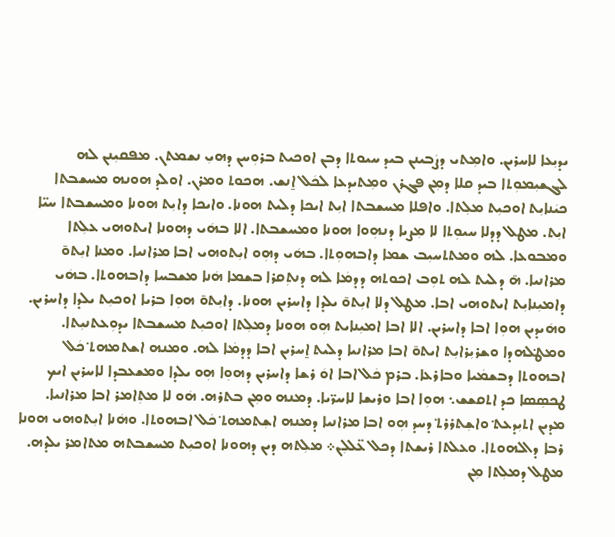ܝܕܝܼܥܐ ܠܐܚܪܝܢ. ܘܐܡܼܬܝ ܕܨܿܒܝܢܢ ܒܝܕ ܚܝܘܬܐ ܕܒܢ ܐܘܟܝܬ ܒܪܘܼܚܢ ܕܗܝܼ ܢܫܡܬܢ. ܡܦܩܝܼܢܢ ܠܗ ܠܓܫܝܼܡܘܼܬܐ ܒܝܕ ܩܠܐ ܕܡܼܢ ܦܓܪܢ ܘܡܼܬܝܕܥܐ ܠܟܿܠ ܐ̱ܢܫ. ܗܟܘܬ ܘܡܪܢ. ܐܘܠܕ ܗܘܢܗ ܡܚܫܒܬܐ ܟܝܿܢܐܝܼܬ ܐܘܟܝܼܬ ܡܠܼܬܐ. ܘܐܦܠܐ ܡܚܫܒܬܐ ܐܝܼܬ ܐܝܟܐ ܕܠܝܬ ܗܘܢܐ. ܘܐܝܟܐ ܕܐܝܼܬ ܗܘܢܐ ܘܡܚܫܒܬܐ ܚܝ̈ܐ ܐܝܼܬ. ܡܛܠ ܕܕܠܐ ܚܝܘܼܬܐ ܠܐ ܡܼܨܝܐ ܕܢܗܼܘܐ ܗܘܢܐ ܘܡܚܫܒܬܐ. ܐܠܐ ܒܗܿܝ ܕܗܘܢܐ ܐܝܬܘܗܝ ܥܠܼܬܐ ܘܡܒܘܥܐ. ܠܗ ܘܡܬܬܚܝܼܒ ܫܡܐ ܕܐܒܗܘܼܬܐ. ܒܗܿܝ ܕܗܼܘ ܐܝܼܬܘܗܝ ܐܒܐ ܡܪܐܢܝܐ. ܘܡܢܐ ܐܝܼܬܘ̄ ܡܪܐܢܝܐ. ܗ̄ ܕܠܝܬ ܠܗ ܬܘܼܒ ܐܟܘܬܗ ܕܕܡܿܐ ܠܗ ܕܢܬܼܩܪܐ ܒܫܡܐ ܗܿܢܐ ܡܫܒܚܐ ܕܐܒܗܘܬܐ. ܒܗܿܝ ܕܐܡܝܼܢܐܝܼܬ ܐܝܬܘܗܝ ܐܒܐ. ܡܛܠ ܕܠܐ ܐܝܼܬܘ̄ ܝܠܕܐ ܕܐܚܪܝܢ ܗܘܢܐ. ܕܐܝܼܬܘ̄ ܗܘܼܐ ܒܪܝܐ ܐܘܟܝܼܬ ܝܠܕܐ ܕܐܚܪܝܢ. ܘܗܿܝܕܝܢ ܗܘܼܐ ܐܒܐ ܕܐܚܪܝܢ. ܐܠܐ ܐܒܐ ܐܡܝܼܢܐܝܬ ܗܼܘ ܗܘܢܐ ܕܡܠܼܬܐ ܐܘܟܝܼܬ ܡܚܫܒܬܐ ܝܕܘܼܥܬܢܝܼܬܐ. ܘܡܛ݀ܠܗܕܐ ܘܫܪܝܼܪܐܝܼܬ ܐܝܬܘ̄ ܐܒܐ ܡܪܐܢܝܐ ܕܠܝܬ ܐ̱ܚܪܝܢ ܐܒܐ ܕܕܡܿܐ ܠܗ. ܘܡܢܗ ܐܫܬܡܗܬ݀ ܟܿܠ ܐܒܗܘܬܐ ܕܒܫܡܿܝܐ ܘܒܐܪܥܐ. ܒܪܡ ܟܿܠ ܐܒܐ ܐܘܿ ܪܫܐ ܕܐܚܪܝܢ ܕܗܘܼܐ ܗܼܘ ܝܠܕܐ ܘܡܫܥܒܕܐ ܠܐܚܪܝܢ ܐܝܟ ܛܟܣܼܣܐ ܟܕ ܐܬܩܫܫ܆ ܗܘܼܐ ܐܒܐ ܘܪܝܫܐ ܠܐܚܪ̈ܝܐ. ܕܡܢܗ ܘܡܼܢ ܒܬܪܗ. ܗܿܘ ܠܐ ܡܬܼܐܡܪ ܐܒܐ ܡܪܐܢܝܐ. ܡܕܝܢ ܐܬܝܼܕܥܬ݀ ܘܐܫܼܬܪܪܬ݀ ܕܚܕ ܗܼܘ ܐܒܐ ܡܪܐܢܝܐ ܕܡܢܗ ܐܫܼܬܡܗܬ݀ ܟܿܠ ܐܒܗܘܬܐ. ܘܗܿܢܐ ܐܝܼܬܘܗܝ ܗܘܢܐ ܪܒܐ ܕܐܠܗܘܬܐ. ܘܥܠܬܐ ܪܝܫܬܐ ܕܟܠ ܥ̈ܠܠܼܢ܀ ܡܠܼܬܗ ܕܝܢ ܕܗܘܢܐ ܐܘܟܝܼܬ ܡܚܫܒܬܗ ܡܬܐܡܪ ܝܠܕܗ. ܡܛܠ ܕܡܠܼܬܐ ܡܼܢ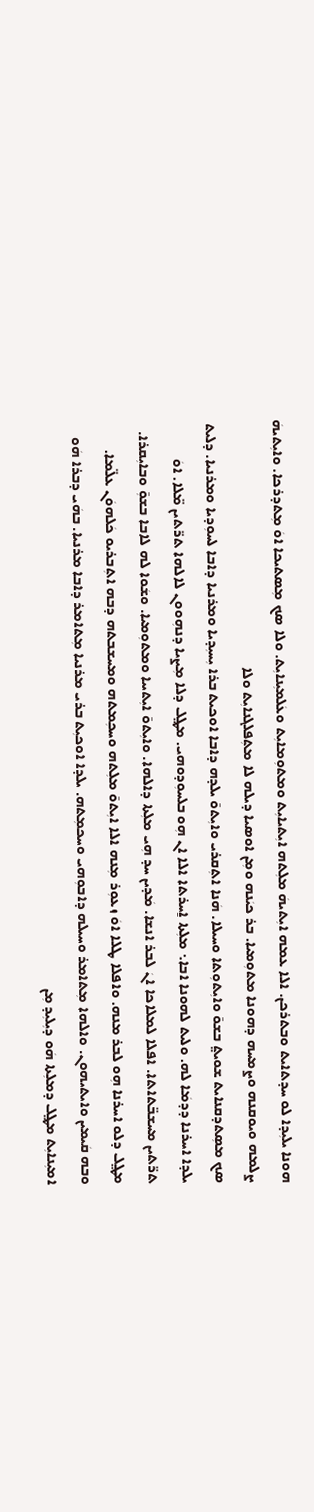ܗܘܢܐ ܝܠܝܼܕܐ ܠܘ ܚܕܬܐܝܬ ܘܒܬܪܟܢ. ܐܠܐ ܥܡܗ ܐܝܼܬܝܗܿ ܡܠܼܬܗ ܐܝܼܬܝܐܝܼܬ ܘܡܬܘܼܡܐܝܼܬ ܘܥܿܠܡܝܼܢܐܝܼܬ. ܘܠܐ ܣܟ ܡܼܣܬܝܟܐ ܐܘܿ ܡܼܬܕܪܟܐ. ܘܐܝܼܬܝܗܿ ܨܠܡܗ ܘܝܘܩܢܗ ܘܨܡܚܗ ܕܗܘܢܐ ܡܬܘܼܡܝܐ. ܒܪ ܟܝܿܢܗ ܘܡܼܢ ܐܘܣܝܐ ܕܝܠܗ ܠܐ ܡܬܼܦܠܓܢܐܝܼܬ ܘܠܐ
ܣܟ ܡܣܼܬܕܩܢܐܝܬ ܫܘܝܬ݀ ܒܫܘ̄ ܘܐܝܼܬܘܼܬܐ ܘܚܝܠܐ. ܗܿܢܐ ܐܬܼܩܪܝ ܘܐܝܼܬܘ̄ ܝܠܕܗ ܕܐܒܐ ܐܘܟܝܬ ܒܪܐ ܝܼܚܝܼܕܝܐ ܘܡܪܢܝܐ ܕܐܒܐ ܠܚܘܼܕܝܐ ܘܡܪܢܝܐ. ܕܠܝܬ ܝܠܕܐ ܐܚܪܢܐ ܕܕܡܿܐ ܠܗ. ܘܠܝܬ ܠܗܘܢܐ ܐܒܐ܆ ܡܠܼܬܐ ܐ̱ܚܪܬܐ ܐܠܐ ܐܢ ܗܼܘ ܒܠܚܘܼܕܘܗܝ. ܡܛ݀ܠ ܕܠܐ ܡܼܨܝܐ ܕܢܗܼܘܘܢ ܠܐܠܗܐ ܬܪ̈ܬܝܢ ܡ̈ܠܐ. ܐܘܿ ܬܪ̈ܬܝܢ ܡܚܫܒ̈ܬܐܬܐ. ܐܦܠܐ ܠܡܠܐܟܐ ܐܢܿ ܠܒܪ ܐܢܫܐ. ܡܿܕܝܢ ܚܕ ܗܼܝ ܡܠܼܬܐ ܕܐܠܗܐ. ܘܐܝܼܬܘ̄ ܐܝܼܬܝܝܐ ܘܡܬܘܼܡܝܐ. ܘܫܿܘܐ ܠܗ ܠܐܒܐ ܒܫܘܼ̄ ܘܒܐܝܼܩܪܐ. ܡܛ݀ܠ ܕܠܘ ܐܚܪܢܐ ܗܼܘ ܠܒܪ ܡܢܗ. ܘܐܦܠܐ ܛܠܐ ܐܘܿ ܙܥܘܼܪ ܡܼܢܗ ܐܠܐ ܐܝܼܬܘ̄ ܡܠܼܬܗ ܘܚܟܼܡܬܗ ܘܡܚܫܒܬܗ ܕܒܗ ܐܬܼܒܪܝܘ ܟܿܠܗܘܿܢ ܥܠ̈ܡܐ. ܘܒܗ ܩܿܝܡܝܢ ܘܐܝܬܝܗܘܢ. ܘܐܠܗܐ ܡܼܬܐܡܪ ܘܚܝܠܗ ܕܐܒܘܼܗܝ ܘܚܟܡܼܬܗ. ܝܠܕܐ ܐܘܟܝܼܬ ܒܪܝ ܡܪܢܝܐ ܡܼܬܐܡܪ ܕܐܒܐ ܡܪܢܝܐ. ܒܗܿܝ ܕܒܪܐ ܗܿܘ ܐܡܝܼܢܐܝܼܬ ܡܛ݀ܠ ܕܡܠܼܬܐ ܗܿܘ ܕܝܼܠܝܼܕ ܡܼܢ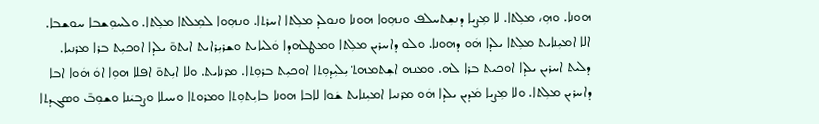ܗܘܢܐ. ܘܗܼ، ܡܠܼܬܐ. ܠܐ ܡܼܨܝܐ ܕܢܫܼܬܚܠܦ ܘܢܗܼܘܐ ܗܘܢܐ ܘܢܘܠܕ ܡܠܼܬܐ ܐܚܪܬܐ. ܘܢܗܼܘܐ ܠܡܼܠܬܐ ܡܠܼܬܐ. ܘܠܚܘܼܫܒܐ ܚܘܫܒܐ. ܐܠܐ ܐܡܝܼܢܐܝܬ ܡܠܼܬܐ ܝܠܕܐ ܗܿܘ ܕܗܘܢܐ. ܘܠܘ ܕܐܚܪܝܢ ܡܠܼܬܐ ܘܡܛܠܗܕܐ ܘܿܠܝܐܝܬ ܘܫܪܝܼܪܐܝܬ ܐܝܬܘ̄ ܝܠܕܐ ܐܘܟܝܼܬ ܒܪܐ ܡܪܢܝܐ. ܕܠܝܬ ܐܚܪܝܢ ܝܠܕܐ ܐܘܟܝܬ ܒܪܐ ܠܗ. ܘܡܢܗ ܐܫܼܬܡܗܬ݀ ܝܼܠܝܼܕܘܼܬܐ ܐܘܟܝܼܬ ܒܪܘܼܬܐ. ܡܪܢܐܝܬ. ܘܠܐ ܐܝܼܬܘ̄ ܐܦܠܐ ܗܘܼܐ ܐܘܿ ܗܿܘܐ ܐܒܐ ܕܐܚܪܝܢ ܡܠܼܬܐ. ܘܠܐ ܡܼܨܝܐ ܡܿܕܝܢ ܝܠܕܐ ܗܿܘ ܡܪܢܝܐ ܐܡܝܼܢܐܝܬ ܫܿܘܐ ܠܐܒܐ ܗܘܢܐ ܒܐܝܼܬܘܼܬܐ ܘܡܪܘܬܐ ܘܚܝܠܐ ܘܨܒܝܿܢܐ ܘܫܘܼܒ̄ ܘܣܓܕܬܐ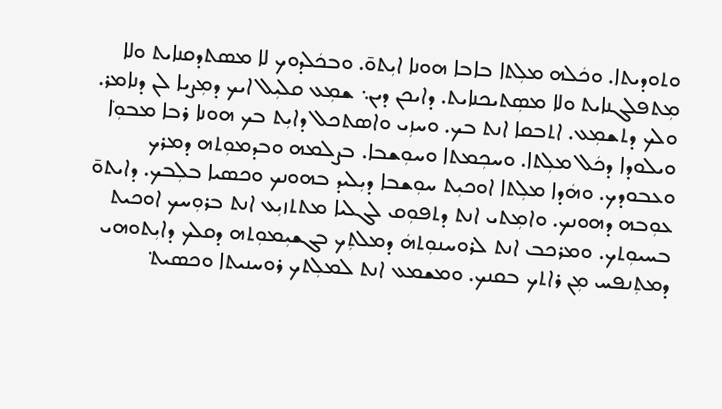ܘܬܘܕܝܬܐ. ܘܟܿܠܗ ܡܠܼܬܐ ܒܐܒܐ ܗܘܢܐ ܐܝܼܬܘ̄. ܘܒܟܿܠܕܘܟ ܠܐ ܡܣܬܕܩܢܐܝܬ ܘܠܐ ܡܼܬܦܠܓܢܐܝܬ ܘܠܐ ܡܣܼܬܝܟܢܐܝܬ. ܕܐܝܟܢ ܕܝܢ܆ ܫܡܼܥ ܩܠܝܼܠ ܐܝܟ ܕܡܼܨܝܐ ܠܢ ܕܢܐܡܪ. ܘܠܟ ܕܬܫܡܼܥ. ܐܬܒܩܐ ܐܢܬ ܒܟ. ܘܚܙܼܝ ܘܐܣܬܟܠ ܕܐܝܼܬ ܒܟ ܗܘܢܐ ܪܒܐ ܡܒܘܼ݁ܐ ܘܝܠܘܕܐ ܕܟܿܠ ܡܠܼܬܐ. ܘܚܟܼܡܬܐ ܘܚܘܼܫܒܐ. ܒܨܠܡܗ ܘܒܕܡܘܼܬܗ ܕܡܪܟ ܘܥܒܘܕܟ. ܘܗܿܕܐ ܡܠܼܬܐ ܐܘܟܝܼܬ ܚܘܼܫܒܐ ܕܝܼܠܝܕ ܒܗܘܢܟ ܘܟܣܝܐ ܒܠܼܒܟ. ܕܐܝܬܘ̄ ܥܘܼܒܗ ܕܗܘܢܟ. ܘܐܡܼܬܝ ܐܢܬ ܕܬܦܘܼܩ ܠܓܠܝܐ ܡܬܬܙܝܼܥ ܐܢܬ ܒܪܘܼܚܟ ܐܘܟܝܬ ܒܚܝܘܼܬܟ. ܘܡܪܟܒ ܐܢܬ ܠܪܘܚܢܘܼܬܗܿ ܕܡܠܬܼܟ ܒܓܫܝܼܡܘܼܬܗ ܕܩܠܟ ܕܐܝܼܬܘܗܝ ܕܡܬܼܢܦܚ ܡܼܢ ܪܐܬܟ ܒܩܢܟ. ܘܡܫܡܥ ܐܢܬ ܠܡܠܼܬܟ ܪܘܚܢܝܬܐ ܘܟܣܝܬ݀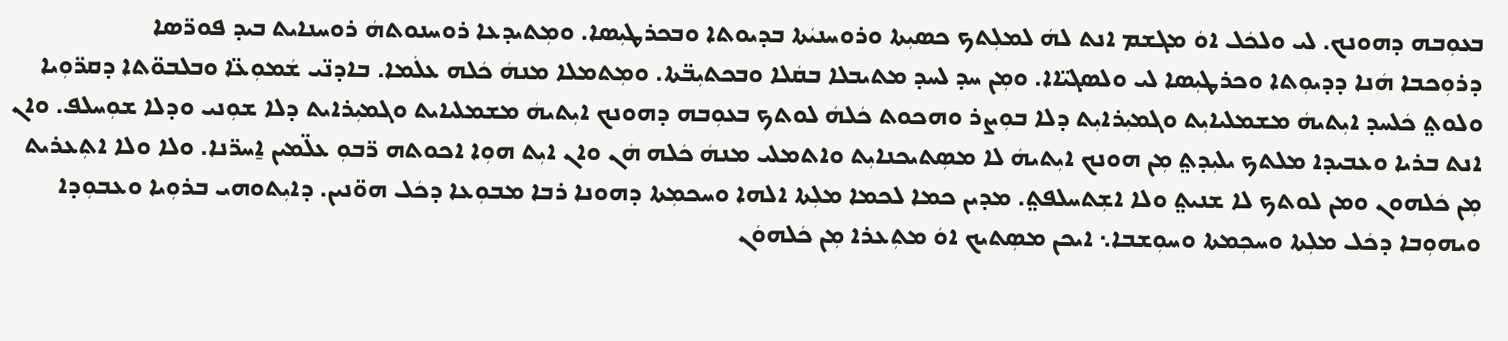ܒܥܘܼܒܗ ܕܗܘܢܟ. ܠܝ ܘܠܟܿܠ ܐܘܿ ܡܓܫܡ ܐܢܬ ܠܗܿ ܠܡܠܼܬܟ ܟܣܝܼܬܐ ܘܪܘܚܢܝܿܬܐ ܒܕܝܘܬܐ ܘܒܟܪܛܝܼܣܐ. ܘܡܼܬܝܕܥܐ ܪܘܚܢܘܬܗܿ ܪܘܚܢܐܝܬ ܒܝܕ ܦܘܪ̈ܣܐ
ܕܪܘܼܟܒܐ ܗܿܢܐ ܕܕܝܘܼܬܐ ܘܟܪܛܝܼܣܐ ܠܝ ܘܠܣܓܝ̈ܐܐ. ܘܡܼܢ ܚܕ ܠܚܕ ܡܬܝܒܠܐ ܒܩܿܠܐ ܘܒܟܬܝܼܒ̈ܬܐ. ܘܡܼܬܡܠܐ ܡܢܗܿ ܟܿܠܗ ܥܠܿܡܐ. ܒܐܕܢ̈ܝ ܫܿܡܘܼܥ̈ܐ ܘܒܠܒܘ̈ܬܐ ܕܩܪ̈ܘܼܝܐ ܘܠܘܬ݀ ܟܿܠܚܕ ܐܝܼܬܝܗܿ ܡܫܡܠܝܐܝܼܬ ܘܓܡܝܼܪܐܝܼܬ ܕܠܐ ܒܘܼܨܪ ܘܗܟܘܬ ܟܿܠܗܿ ܠܘܬܟ ܒܥܘܼܒܗ ܕܗܘܢܟ ܐܝܼܬܝܗܿ ܡܫܡܠܝܐܝܬ ܘܓܡܝܼܪܐܝܬ ܕܠܐ ܫܘܼܢܝ ܘܕܠܐ ܫܘܼܚܠܦ. ܘܐܢ ܐܢܬ ܒܪܝܐ ܘܥܒܝܕܐ ܡܠܬܟ ܝܠܝܼܕܬ݀ ܡܼܢ ܗܘܢܟ ܐܝܼܬܝܗܿ ܠܐ ܡܣܼܬܝܟܢܐܝܼܬ ܘܐܬܡܠܝ ܡܢܗܿ ܟܿܠܗ ܗܿܢ ܘܐܢ ܐܝܼܬ ܗܘܼܐ ܐܟܘܬܗ ܪ̈ܒܘܼ ܥܠ̈ܡܝܢ ܐ̱ܚܪ̈ܢܐ. ܘܠܐ ܘܠܐ ܐܬܼܥܪܝܬ ܡܼܢ ܟܿܠܗܘܢ ܘܡܢ ܠܘܬܟ ܠܐ ܫܢܝܬ݀ ܘܠܐ ܐܫܼܬܚܠܦܬ݀. ܡܕܝܢ ܟܡܐ ܠܟܡܐ ܡܠܼܬܐ ܐܠܗܐ ܘܚܟܡܼܬܐ ܕܗܘܢܐ ܪܒܐ ܡܒܘܼܥܐ ܕܟܿܠ ܗܘ̈ܢܝܢ. ܕܐܝܼܬܘܗܝ ܒܪܘܼܝܐ ܘܥܒܘܼܕܐ ܘܝܗܘܼܒܐ ܕܟܿܠ ܡܠܼܬܐ ܘܚܟܼܡܬܐ ܘܚܘܼܫܒܐ܆ ܐܝܟܢ ܡܣܼܬܝܟ ܐܘܿ ܡܬܼܥܪܐ ܡܼܢ ܟܿܠܗܘܿܢ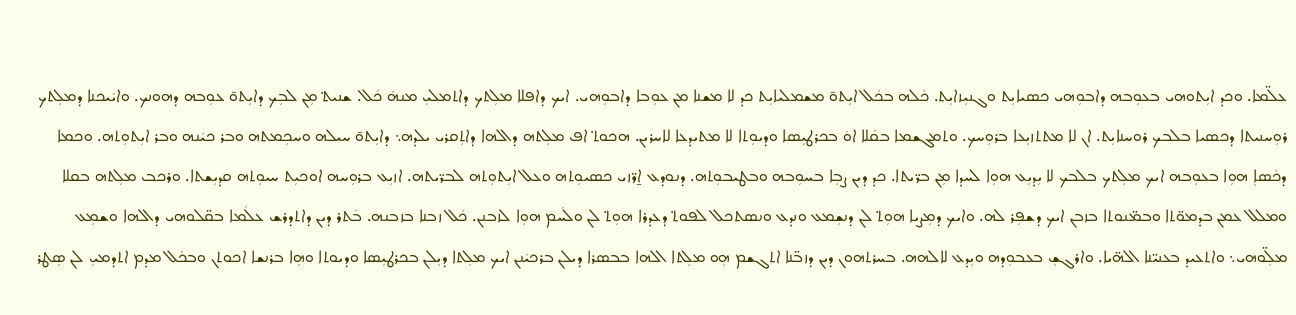ܥܠ̈ܡܐ. ܘܟܕ ܐܝܼܬܘܗܝ ܒܥܘܼܒܗ ܕܐܒܘܼܗܝ ܟܣܝܐܝܼܬ ܘܓܢܝܼܙܐܝܼܬ. ܟܿܠܗ ܒܟܿܠ ܐܝܼܬܘ̄ ܡܫܡܠܝܐܝܼܬ ܟܕ ܠܐ ܡܫܢܐ ܡܢ ܥܘܼܒܐ ܕܐܒܘܼܗܝ. ܐܝܟ ܕܐܦܠܐ ܡܠܼܬܟ ܕܐܬܡܠܝܼ ܡܢܗܿ ܟܿܠ. ܫܢܝܬ݀ ܡܼܢ ܠܒܼܟ ܕܐܝܼܬܘ̄ ܥܘܼܒܗ ܕܗܘܢܟ. ܘܐܝܿܝܟܢܐ ܕܡܠܼܬܟ ܪܘܼܚܢܝܬܐ ܕܟܣܝܐ ܒܠܒܟ ܪܘܚܢܐܝܼܬ. ܐܢ ܠܐ ܡܬܬܙܝܼܥܐ ܒܪܘܼܚܟ. ܘܬܡܓܫܡܐ ܒܩܿܠܐ ܐܘܿ ܒܟܪܛܝܼܣܐ ܘܕܝܘܼܬܐ ܠܐ ܡܬܝܕܥܐ ܠܐܚܪܝܢ. ܗܟܘܬ݀ ܐܦ ܡܠܼܬܗ ܕܐܠܗܐ ܕܐܬܼܩܪܝ ܝܠܕܗ܆ ܕܐܝܼܬܘ̄ ܚܝܠܗ ܘܚܟܼܡܬܗ ܘܒܪ ܟܝܿܢܗ ܘܒܪ ܐܝܼܬܘܼܬܗ. ܘܟܡܐ ܕܟܿܣܐܼ ܗܘܼܐ ܒܥܘܼܒܗ ܐܝܟ ܡܠܼܬܟ ܒܠܒܟ ܠܐ ܝܼܕܝܼܥ ܗܘܼܐ ܠܚܕܐ ܡܼܢ ܒܪ̈ܝܬܐ. ܟܕ ܕܝܢ ܨܒܼܐ ܒܚܘܼܒܗ ܘܒܛܝܒܘܼܬܗ. ܕܢܘܕܥ ܐ̱ܪ̈ܙܝ ܟܣܝܘܼܬܗ ܘܥܠ ܐܝܼܬܘܼܬܗ ܠܒܪ̈ܝܬܗ. ܐܙܝܼܥ ܒܪܘܼܚܗ ܐܘܟܝܼܬ ܚܝܘܼܬܗ ܩܕܝܼܫܬܐ. ܘܪܟܒ ܡܠܼܬܗ ܒܩܠܐ ܘܡܠܠ ܥܡܢ ܒܕܡܘ̈ܬܐ ܘܒܡ̈ܢܘܬܐ ܒܙܒܢ ܐܝܟ ܕܫܦܼܪ ܠܗ. ܘܐܝܟ ܕܡܼܨܝܐ ܗܘܼܬ݀ ܠܢ ܕܢܫܼܡܥ ܘܢܕܥ ܘܢܣܬܟܠ ܠܦܘܬ݀ ܕܥܕܪܐ ܗܘܼܬ݀ ܠܢ ܘܠܿܚܡ ܗܘܼܐ ܠܙܒܢܢ. ܟܿܠ ܙܒܢܐ ܒܙܒܢܗ. ܒܿܬܪ ܕܝܢ ܕܐܬܕܪܫ ܥܠܿܡܐ ܒܩ̈ܠܘܗܝ ܕܐܠܗܐ ܘܫܡܼܥ ܡܠܼ̈ܘܗܝ܆ ܘܐܬܥܝܕ ܒܥܢܝ̈ܢܐ ܐܠܗ̈ܝܐ. ܘܐܪܓܫܼ ܒܥܒܘܼܕܗ ܘܝܼܕܥ ܠܐܠܗܗ. ܒܚܪܬܗܘܢ ܕܝܢ ܕܙܒ̈ܢܐ ܐܬܓܫܡ ܗܼܘ ܡܠܼܬܐ ܐܠܗܐ ܒܒܣܪܐ ܕܝܠܢ ܒܪܟܝܿܢܢ ܐܝܟ ܡܠܼܬܐ ܕܝܼܠܢ ܒܟܪܛܝܼܣܐ ܘܕܝܘܬܐ ܘܗܼܐ ܒܪܢܫܐ ܐܟܘܬܢ ܘܒܟܿܠ ܡܕܡ ܐܬܕܡܝܼ ܠܢ ܣܼܛܪ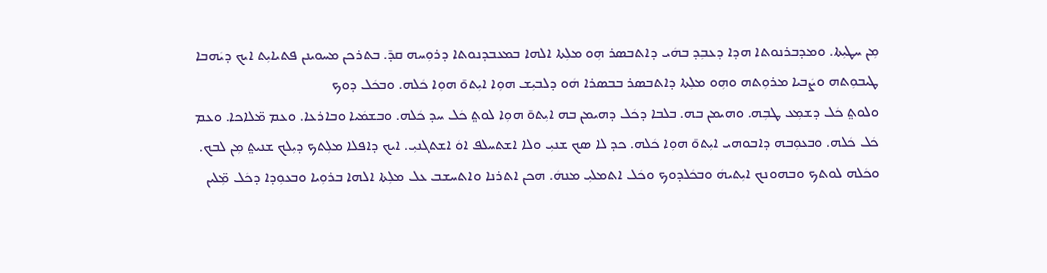ܡܼܢ ܚܛܝܼܬܐ. ܘܡܕܒܪܢܘܬܐ ܗܕܐ ܕܥܒܼܕ ܒܗܿܝ ܕܐܬܒܣܪ ܗܼܘ ܡܠܼܬܐ ܐܠܗܐ ܒܡܥܒܕܢܘܬܐ ܕܪܘܼܚܗ ܩܕ̄. ܒܬܪܟܢ ܡܚܘܝܢܢ ܦܬܝܐܝܼܬ ܐܝܟ ܕܝܿܗܒܐ ܛܝܒܘܼܬܗ ܘܨܿܒܝܐ ܡܪܘܼܬܗ ܘܗܼܘ ܡܠܼܬܐ ܕܐܬܒܣܪ ܒܒܣܪܐ ܗܿܘ ܕܠܒܝܼܫ ܗܘܼܐ ܐܝܼܬܘ̄ ܗܘܼܐ ܟܿܠܗ. ܘܒܟܿܠ ܕܘܟ
ܘܠܘܬ݀ ܟܿܠ ܕܫܡܼܥ ܛܒܼܗ. ܘܗܝܡܢ ܒܗ. ܒܠܒܐ ܕܟܿܠ ܕܗܝܡܢ ܒܗ ܐܝܼܬܘ̄ ܗܘܼܐ ܠܘܬ݀ ܟܿܠ ܚܕ ܟܿܠܗ. ܘܒܫܡܿܝܐ ܘܒܐܪܥܐ. ܘܥܡ ܡ̈ܠܐܟܐ. ܘܥܡ ܟܿܠ ܟܿܠܗ. ܘܒܥܘܼܒܗ ܕܐܒܘܗܝ ܐܝܼܬܘ̄ ܗܘܼܐ ܟܿܠܗ. ܟܕ ܠܐ ܣܟ ܫܢܝܼ ܘܠܐ ܐܫܬܚܠܦ ܐܘܿ ܐܫܬܓܢܝܼ. ܐܝܟ ܕܐܦܠܐ ܡܠܼܬܟ ܕܝܼܠܟ ܫܢܝܬ݀ ܡܼܢ ܠܒܟ. ܘܟܿܠܗ ܠܘܬܟ ܘܒܗܘܢܟ ܐܝܼܬܝܗܿ ܘܒܟܿܠܕܘܟ ܘܟܿܠ ܐܬܡܠܝܼ ܡܢܗܿ. ܗܟܢ ܐܬܪܢܐ ܘܐܬܚܫܒ ܥܠ ܡܠܼܬܐ ܐܠܗܐ ܒܪܘܼܝܐ ܘܒܥܘܼܕܐ ܕܟܿܠ ܡܼ̈ܠܝܢ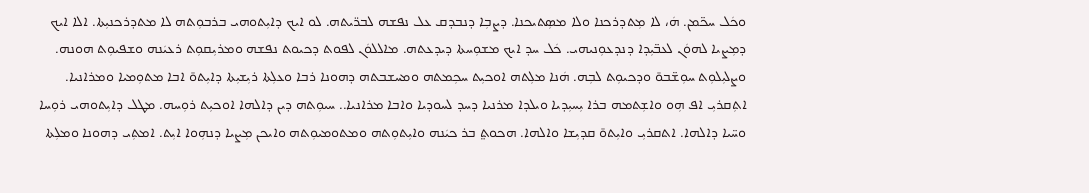ܘܟܿܠ ܚܟ̈ܡܢ. ܗܿ، ܠܐ ܡܼܬܕܪܟܢܐ ܘܠܐ ܡܣܼܬܝܟܢܐ. ܕܨܒܼܐ ܕܢܒܕܩ ܥܠ ܢܦܫܗ ܠܒܪ̈ܝܬܗ. ܠܘ ܐܝܟ ܕܐܝܼܬܘܗܝ ܒܪܒܘܼܬܗ ܠܐ ܡܬܕܪܟܢܝܼܬܐ. ܐܠܐ ܐܝܟ ܕܡܼܨܝܐ ܠܗܘܿܢ ܠܥܒ̈ܝܼܕܐ ܕܢܕܥܘܼܢܝܗܝ. ܟܿܠ ܚܕ ܐܝܟ ܡܫܘܼܚܬܐ ܕܝܕܥܬܗ. ܡܐܠܠܘܿܢ ܠܦܘܬ ܕܟܝܘܬ ܢܦܫܗ ܘܡܪܝܼܩܘܼܬ ܪܥܝܿܢܗ ܘܫܦܝܘܼܬ ܗܘܢܗ. ܘܨܠܝܼܠܘܼܬ ܚܘܼܫ̈ܒܘ̄ ܘܕܟܝܘܼܬ ܠܒܼܗ. ܗܿܢܐ ܡܠܼܬܗ ܐܘܟܝܼܬ ܚܟܼܡܬܗ ܘܡܚܫܒܬܗ ܕܗܘܢܐ ܪܒܐ ܘܥܠܼܬܐ ܪܝܼܫܝܼܬܐ ܕܐܝܼܬܘ̄ ܐܒܐ ܡܬܘܼܡܝܐ ܘܡܪܐܢܝܐ. ܐܬܼܩܪܝܼ ܐܦ ܗܼܘ ܘܐܫܼܬܡܗ ܒܪܐ ܝܼܚܝܼܕܝܐ ܘܝܠܕܐ ܡܪܢܝܐ ܕܚܕ ܠܚܘܕܝܐ ܘܐܒܐ ܡܪܐܢܝܐ.. ܚܝܘܼܬܗ ܕܝܢ ܕܐܠܗܐ ܐܘܟܝܼܬ ܪܘܼܚܗ. ܡܛܠ ܕܐܝܼܬܘܗܝ ܪܘܼܚܐ ܘܚ̈ܝܐ ܕܐܠܗܐ. ܐܬܩܪܝܼ ܘܐܝܼܬܘ̄ ܩܕܝܼܫܐ ܘܐܠܗܐ. ܗܟܘܬ݀ ܒܪ ܟܝܿܢܗ ܘܐܝܼܬܘܼܬܗ ܘܡܬܘܡܝܘܼܬܗ ܘܐܝܟܢ ܡܼܨܝܐ ܕܢܗܼܘܐ ܐܝܼܬ. ܐܡܬܼܝ ܕܗܘܢܐ ܘܡܠܼܬܐ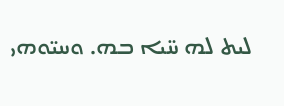ܠܝܬ ܠܗ ܚ̈ܝܐ ܒܗ. ܘܚܝ̈ܘܗܝ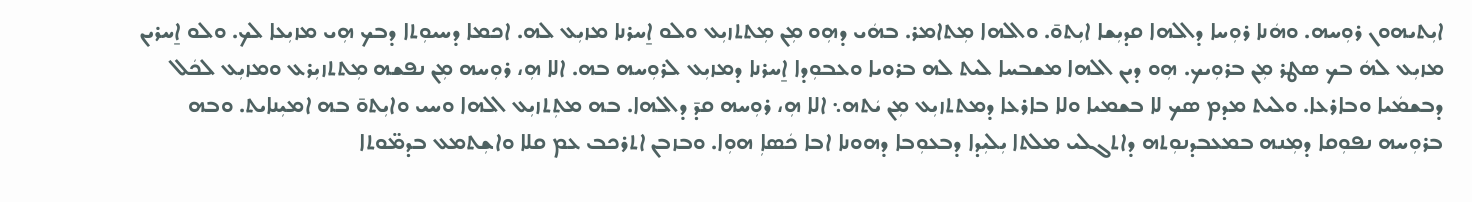ܐܝܼܬܝܗܘܢ ܪܘܼܚܗ. ܘܗܿܢܐ ܪܘܼܚܐ ܕܐܠܗܐ ܩܕܝܼܫܐ ܐܝܼܬܘ̄. ܘܐܠܗܐ ܡܼܬܐܡܪ. ܒܗܿܝ ܕܗܼܘ ܡܼܢ ܡܼܬܬܙܝܼܥ ܘܠܘ ܐ̱ܚܪܢܐ ܡܙܝܼܥ ܠܗ. ܐܟܡܐ ܕܚܝܘܼܬܐ ܕܒܟ ܗܼܝ ܡܙܝܼܥܐ ܠܟ. ܘܠܘ ܐ̱ܚܪܝܢ ܡܙܝܼܥ ܠܗܿ ܒܟ ܣܛܪ ܡܼܢ ܒܪܘܼܝܟ. ܗܼܘ ܕܝܢ ܐܠܗܐ ܡܫܒܚܐ ܠܝܬ ܠܗ ܒܪܘܝܐ ܘܥܒܘܼܕܐ ܐ̱ܚܪܢܐ ܕܡܙܝܼܥ ܠܪܘܼܚܗ ܒܗ. ܐܠܐ ܗܼ، ܪܘܼܚܗ ܡܼܢ ܢܦܫܗ ܡܼܬܬܙܝܼܪܥ ܘܡܙܝܼܥ ܠܟܿܠ ܕܒܫܡܿܝܐ ܘܒܐܪܥܐ. ܘܠܝܬ ܡܕܡ ܣܟ ܠܐ ܒܫܡܝܐ ܘܠܐ ܒܐܪܥܐ ܕܡܬܬܙܝܼܥ ܡܼܢ ܝܿܬܗ܆ ܐܠܐ ܗܼ، ܪܘܼܚܗ ܩܕ̄ ܕܐܠܗܐ. ܒܗ ܡܬܼܬܙܝܼܥ ܐܠܗܐ ܘܚܝ ܘܐܝܼܬܘ̄ ܒܗ ܐܡܝܼܢܐܝܬ. ܘܒܗ ܒܪܘܼܚܗ ܢܦܘܼܩܐ ܕܡܼܢܗ ܒܡܥܒܕܢܘܼܬܗ ܕܐܬܓܠܝ ܡܠܬܐ ܝܼܠܝܼܕܐ ܕܒܥܘܼܒܐ ܕܗܘܢܐ ܐܒܐ ܟܿܣܐܼ ܗܘܼܐ. ܘܒܙܒܢ ܐܬܪܟܒ ܥܡ ܩܠܐ ܘܐܫܼܬܡܥ ܒܕܡ̈ܘܬܐ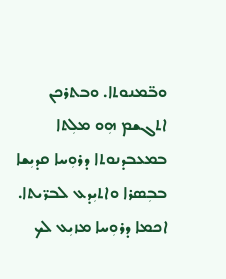ܘܒ̈ܡܢܘܬܐ. ܘܒܬܪܟܢ ܐܬܓܫܡ ܗܼܘ ܡܠܼܬܐ ܒܡܥܒܕܢܘܬܐ ܕܪܘܼܚܐ ܩܕܝܼܫܐ ܒܒܼܣܪܐ ܘܐܬܝܼܕܥ ܠܒܪ̈ܝܬܐ. ܐܟܡܐ ܕܪܘܼܚܐ ܡܙܝܼܥ ܠܟ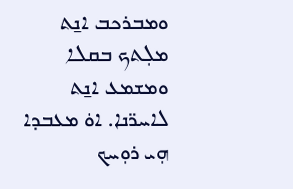ܘܡܒܪܟܒ ܐܢ̱ܬ ܡܠܼܬܟ ܒܩܠܐ ܘܡܫܡܥ ܐܢ̱ܬ ܠܐܚܪ̈ܢܐ. ܐܘܿ ܡܥܒܕܐ ܗܼܝ ܪܘܼܚܟ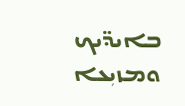ܒܐܝܕ̈ܝܟ ܘܡܙܝܼܥܐ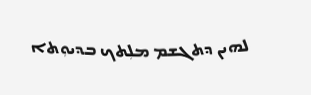ܠܗܝܢ ܕܬܓܫܡ ܡܠܼܬܟ ܒܕܝܘܼܬܐ